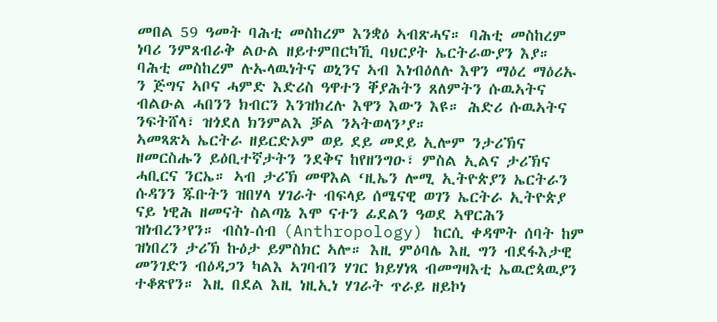መበል 59 ዓመት ባሕቲ መስከረም እንቋዕ ኣብጽሓና። ባሕቲ መስከረም ነባሪ ንምጸብራቅ ልዑል ዘይተምበርካኺ ባህርያት ኤርትራውያን እያ። ባሕቲ መስከረም ሉኡላዉነትና ወኒንና ኣብ እነብዕለሉ እዋን ማዕረ ማዕሪኡ ን ጅግና ኣቦና ሓምድ እድሪስ ዓዋተን ቐያሕትን ጸለምትን ሱዉኣትና ብልዑል ሓበንን ክብርን እንዝክረሉ እዋን እውን እዩ። ሕድሪ ሱዉኣትና ንፍትሸላ፣ ዝጎደለ ክንምልእ ቓል ንኣትወላን’ያ።
ኣመጻጽኣ ኤርትራ ዘይርድኦም ወይ ደይ መደይ ኢሎም ንታሪኽና ዘመርስሑን ይዕቢተኛታትን ንደቅና ከየዘንግዑ፣ ምስል ኢልና ታሪኽና ሓቢርና ንርኤ። ኣብ ታሪኽ መዋእል ‘ዚኤን ሎሚ ኢትዮጵያን ኤርትራን ሱዳንን ጁቡትን ዝበሃላ ሃገራት ብፍላይ ሰሜናዊ ወገን ኤርትራ ኢትዮጵያ ናይ ነዊሕ ዘመናት ስልጣኔ እሞ ናተን ፊደልን ዓወደ ኣዋርሕን ዝነብረን’የን። ብስነ-ሰብ (Anthropology) ከርሲ ቀዳሞት ሰባት ከም ዝነበረን ታሪኽ ኩዕታ ይምስክር ኣሎ። እዚ ምዕባሌ እዚ ግን ብደፋእታዊ መንገድን ብዕዳጋን ካልእ ኣገባብን ሃገር ክይሃነጻ ብመግዛእቲ ኤዉሮጳዉያን ተቆጽየን። እዚ በደል እዚ ነዚኢነ ሃገራት ጥራይ ዘይኮነ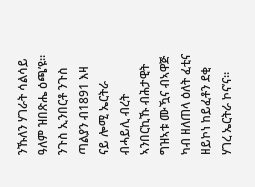ንኹለን ሃገራት ሳልሳይ ዓለም ዝበጽሔ ዕጫ’ዩ።
ንጉስ ኢንበርቶ ንጉስ ጣልያን ብ1891 እዛ ናይ ሎሚ ኤርትራ ብሓይሊ ብረት ኣንበርኪኹ ብሕታዊት ግዝኣቱ ሙዃና ብኣዋጅ ካብ ዘለጠላ ዕለት ፈቲና ዘይኮነ ከይፈቶን ደቂ ሃገረ ኤርትራ ኮና’ና።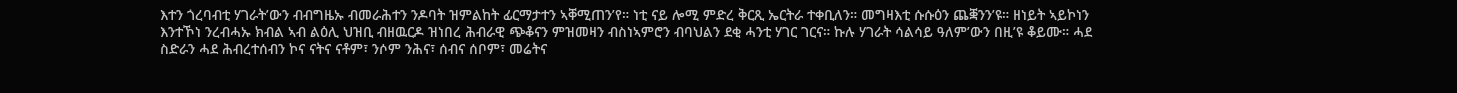እተን ጎረባብቲ ሃገራት’ውን ብብግዜኡ ብመራሕተን ንዶባት ዝምልከት ፊርማታተን ኣቐሚጠን’የ። ነቲ ናይ ሎሚ ምድረ ቅርጺ ኤርትራ ተቀቢለን። መግዛእቲ ሱሱዕን ጨቛንን’ዩ። ዘነይት ኣይኮነን እንተኾነ ንረብሓኡ ክብል ኣብ ልዕሊ ህዝቢ ብዘዉርዶ ዝነበረ ሕብራዊ ጭቆናን ምዝመዛን ብስነኣምሮን ብባህልን ደቂ ሓንቲ ሃገር ገርና። ኩሉ ሃገራት ሳልሳይ ዓለም’ውን በዚ’ዩ ቆይሙ። ሓደ ስድራን ሓደ ሕብረተሰብን ኮና ናትና ናቶም፣ ንሶም ንሕና፣ ሰብና ሰቦም፣ መሬትና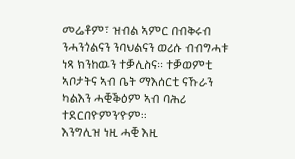መሬቶም፣ ዝብል ኣምር በብቅሩብ ንሓንጎልናን ንባህልናን ወሪሱ ብብግሓቱ ነጻ ክንከዉን ተቓሊስና። ተቓወምቲ ኣቦታትና ኣብ ቤት ማእሰርቲ ናኹራን ካልእን ሓቒቕዕም ኣብ ባሕሪ ተደርበዮምን’ዮም።
እንግሊዝ ነዚ ሓቒ እዚ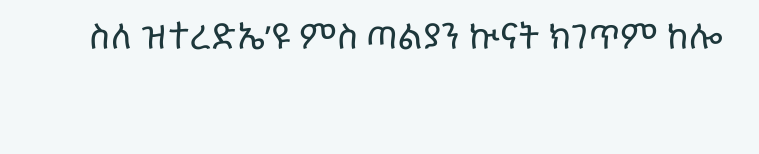ስለ ዝተረድኤ’ዩ ምስ ጣልያን ኲናት ክገጥም ከሎ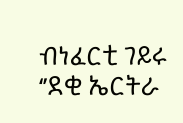ብነፈርቲ ገይሩ ‘’ደቂ ኤርትራ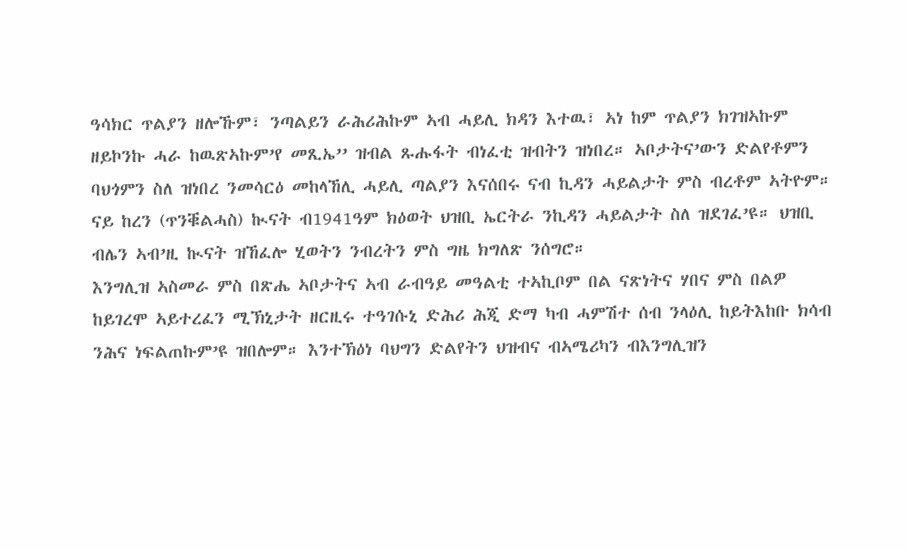ዓሳክር ጥልያን ዘሎኹም፣ ንጣልይን ራሕሪሕኩም ኣብ ሓይሊ ክዳን እተዉ፣ ኣነ ከም ጥልያን ክገዝኣኩም ዘይኮንኩ ሓራ ከዉጽኣኩም’የ መጺኤ’’ ዝብል ጹሑፋት ብነፈቲ ዝብትን ዝነበረ። ኣቦታትና’ውን ድልየቶምን ባህጎምን ስለ ዝነበረ ንመሳርዕ መከላኸሊ ሓይሊ ጣልያን እናሰበሩ ናብ ኪዳን ሓይልታት ምስ ብረቶም ኣትዮም። ናይ ከረን (ጥንቑልሓስ) ኲናት ብ1941ዓም ክዕወት ህዝቢ ኤርትራ ንኪዳን ሓይልታት ስለ ዝደገፈ’ዩ። ህዝቢ ብሌን ኣብ’ዚ ኲናት ዝኸፈሎ ሂወትን ንብረትን ምስ ግዜ ክግለጽ ንሰግሮ።
እንግሊዝ ኣስመራ ምስ በጽሔ ኣቦታትና ኣብ ራብዓይ መዓልቲ ተኣኪቦም በል ናጽነትና ሃበና ምስ በልዎ ከይገረሞ ኣይተረፈን ሚኽኒታት ዘርዚሩ ተዓገሱኒ ድሕሪ ሕጂ ድማ ካብ ሓምሽተ ሰብ ንላዕሊ ከይትእከቡ ክሳብ ንሕና ነፍልጠኩም’ዩ ዝበሎም። እንተኽዕነ ባህግን ድልየትን ህዝብና ብኣሜሪካን ብእንግሊዝን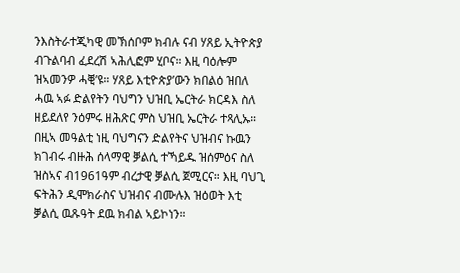ንእስትራተጂካዊ መኽሰቦም ክብሉ ናብ ሃጸይ ኢትዮጵያ ብጉልባብ ፈደረሽ ኣሕሊፎም ሂቦና። እዚ ባዕሎም ዝኣመንዎ ሓቒ’ዩ። ሃጸይ እቲዮጵያ’ውን ክበልዕ ዝበለ ሓዉ ኣፉ ድልየትን ባህግን ህዝቢ ኤርትራ ክርዳእ ስለ ዘይደለየ ንዕምሩ ዘሕጽር ምስ ህዝቢ ኤርትራ ተጻሊኡ። በዚኣ መዓልቲ ነዚ ባህግናን ድልየትና ህዝብና ኩዉን ክገብሩ ብዙሕ ሰላማዊ ቓልሲ ተኻይዱ ዝሰምዕና ስለ ዝስኣና ብ1961ዓም ብረታዊ ቓልሲ ጀሚርና። እዚ ባህጊ ፍትሕን ዲሞክራስና ህዝብና ብሙሉእ ዝዕወት እቲ ቓልሲ ዉጹዓት ደዉ ክብል ኣይኮነን።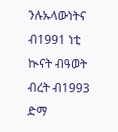ንሉኡላውነትና ብ1991 ነቲ ኲናት ብዓወት ብረት ብ1993 ድማ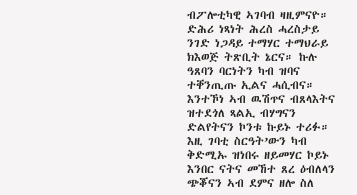ብፖሎቲካዊ ኣገባብ ዛዚምናዮ። ድሕሪ ነጻነት ሕረስ ሓረስታይ ንገድ ነጋዳይ ተማሃር ተማህራይ ክእወጅ ትጽቢት ኔርና። ኩሉ ዓጸባን ባርነትን ካብ ዝባና ተቐንጢጡ ኢልና ሓሲብና። እንተኾነ ኣብ ዉሽጥና ብጸላእትና ዝተደጎለ ጻልኢ ብሃግናን ድልየትናን ኮንቱ ኩይኑ ተሪፉ። እዚ ገባቲ ስርዓት’ውን ካብ ቅድሚኡ ዝነበሩ ዘይመሃር ኮይኑ እንበር ናትና መኸተ ጸረ ዕብለላን ጭቖናን ኣብ ደምና ዘሎ ስለ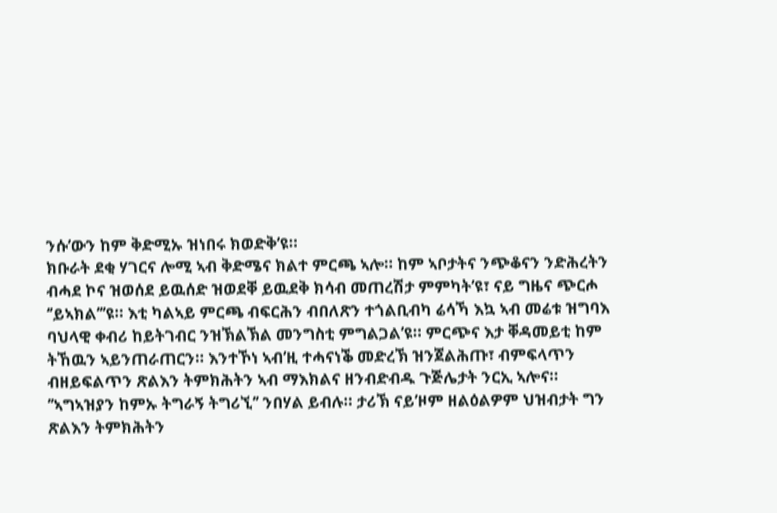ንሱ’ውን ከም ቅድሚኡ ዝነበሩ ክወድቅ’ዩ።
ክቡራት ደቂ ሃገርና ሎሚ ኣብ ቅድሜና ክልተ ምርጫ ኣሎ። ከም ኣቦታትና ንጭቆናን ንድሕረትን ብሓደ ኮና ዝወሰደ ይዉሰድ ዝወደቐ ይዉደቅ ክሳብ መጠረሽታ ምምካት’ዩ፣ ናይ ግዜና ጭርሖ ‘’ይኣክል’’’ዩ። እቲ ካልኣይ ምርጫ ብፍርሕን ብበለጽን ተጎልቢብካ ሬሳኻ እኳ ኣብ መሬቱ ዝግባእ ባህላዊ ቀብሪ ከይትገብር ንዝኽልኽል መንግስቲ ምግልጋል’ዩ። ምርጭና እታ ቐዳመይቲ ከም ትኸዉን ኣይንጠራጠርን። እንተኾነ ኣብ’ዚ ተሓናነቕ መድረኽ ዝንጀልሕጡ፣ ብምፍላጥን ብዘይፍልጥን ጽልእን ትምክሕትን ኣብ ማእክልና ዘንብድብዱ ጉጅሌታት ንርኢ ኣሎና። ’’ኣግኣዝያን ከምኡ ትግራኝ ትግሪኚ’’ ንበሃል ይብሉ። ታሪኽ ናይ’ዞም ዘልዕልዎም ህዝብታት ግን ጽልእን ትምክሕትን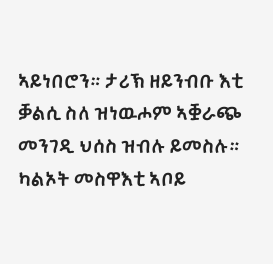ኣይነበሮን። ታሪኽ ዘይንብቡ እቲ ቓልሲ ስለ ዝነዉሖም ኣቛራጭ መንገዲ ህሰስ ዝብሉ ይመስሉ። ካልኦት መስዋእቲ ኣቦይ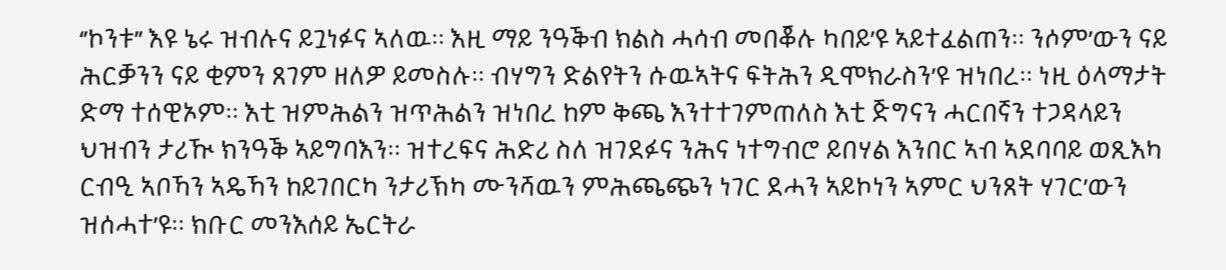‘’ኮንቱ’’ እዩ ኔሩ ዝብሉና ይጓነፉና ኣለዉ። እዚ ማይ ንዓቕብ ክልስ ሓሳብ መበቖሉ ካበይ’ዩ ኣይተፈልጠን። ንሶም’ውን ናይ ሕርቓንን ናይ ቂምን ጸገም ዘለዎ ይመስሉ። ብሃግን ድልየትን ሱዉኣትና ፍትሕን ዲሞክራስን’ዩ ዝነበረ። ነዚ ዕላማታት ድማ ተሰዊኦም። እቲ ዝምሕልን ዝጥሕልን ዝነበረ ከም ቅጫ እንተተገምጠለስ እቲ ጅግናን ሓርበኛን ተጋዳላይን ህዝብን ታሪዂ ክንዓቕ ኣይግባእን። ዝተረፍና ሕድሪ ስለ ዝገደፉና ንሕና ነተግብሮ ይበሃል እንበር ኣብ ኣደባባይ ወጺእካ ርብዒ ኣቦኻን ኣዴኻን ከይገበርካ ንታሪኽካ ሙንሻዉን ምሕጫጭን ነገር ደሓን ኣይኮነን ኣምር ህንጸት ሃገር’ውን ዝሰሓተ’ዩ። ክቡር መንእሰይ ኤርትራ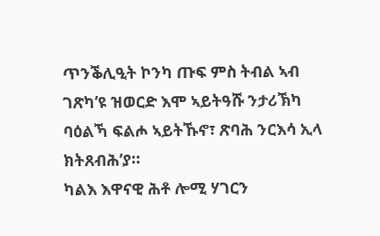ጥንቕሊዒት ኮንካ ጡፍ ምስ ትብል ኣብ ገጽካ’ዩ ዝወርድ እሞ ኣይትዓሹ ንታሪኽካ ባዕልኻ ፍልሖ ኣይትኹኖ፣ ጽባሕ ንርእሳ ኢላ ክትጸብሕ’ያ።
ካልእ እዋናዊ ሕቶ ሎሚ ሃገርን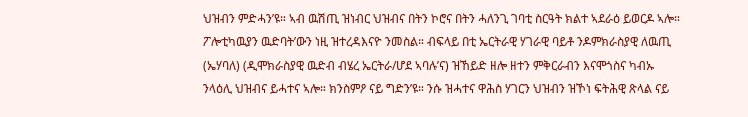ህዝብን ምድሓን’ዩ። ኣብ ዉሽጢ ዝነብር ህዝብና በትን ኮሮና በትን ሓለንጊ ገባቲ ስርዓት ክልተ ኣደራዕ ይወርዶ ኣሎ። ፖሎቲካዉያን ዉድባት’ውን ነዚ ዝተረዳእናዮ ንመስል። ብፍላይ በቲ ኤርትራዊ ሃገራዊ ባይቶ ንዶምክራስያዊ ለዉጢ (ኤሃባለ) (ዲሞክራስያዊ ዉድብ ብሄረ ኤርትራ/ሆደ ኣባሉ’ና) ዝኸይድ ዘሎ ዘተን ምቅርራብን እናሞጎስና ካብኡ ንላዕሊ ህዝብና ይሓተና ኣሎ። ክንስምዖ ናይ ግድን’ዩ። ንሱ ዝሓተና ዋሕስ ሃገርን ህዝብን ዝኾነ ፍትሕዊ ጽላል ናይ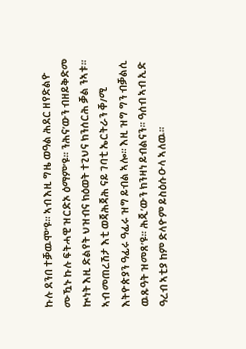ኩሉ ደንበ ተቓዉሞ’ዩ። ኣብ እዚ ግዜ ወዓል ሕደር ዘየድልዮ ሙዃኑ ኩሉ ፍትሓዊ ዝርድኦ ዕማም’ዩ። ንሕና’ውን ብዘይቅድመ ኲነት እዚ ድልየት ህዝብና ክዕወት ተጊህና ክንሰርሕ ቓል ንኣቱ።
ኣብ መጠረሽታ እቲ ወጃሕጃሕ ናይ ገባቲ ኤርትራን ቐ/ሚ እትዮጵያን ዓፊሩ ዓፊሩ ዝግ ይብል ኣሎ። እዚ ዝግ ግን ብቓልሲ ዉጹዓት ዝመጸ’ዩ። ሕጂ’ውን ክንዛነ ይብልናን። ዓሰብ ኣብ ኢድ ዓረብ ኣቲያ ከም ድላዮም ይስዕሱዑላ ኣለዉ።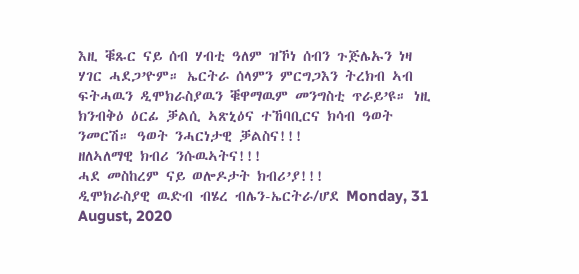እዚ ቑጹር ናይ ሰብ ሃብቲ ዓለም ዝኾነ ሰብን ጉጅሌኡን ነዛ ሃገር ሓደጋ’ዮም። ኤርትራ ሰላምን ምርግጋእን ትረክብ ኣብ ፍትሓዉን ዲሞክራስያዉን ቑዋማዉም መንግስቲ ጥራይ’ዩ። ነዚ ክንብቅዕ ዕርፊ ቓልሲ ኣጽኒዕና ተኸባቢርና ክሳብ ዓወት ንመርሽ። ዓወት ንሓርነታዊ ቓልስና!!!
ዘለኣለማዊ ክብሪ ንሱዉኣትና!!!
ሓደ መስከረም ናይ ወሎዶታት ክብሪ’ያ!!!
ዲሞክራስያዊ ዉድብ ብሄረ ብሌን-ኤርትራ/ሆደ Monday, 31 August, 2020